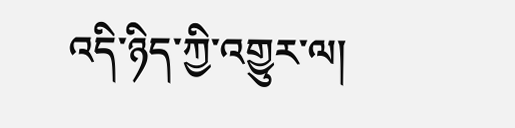འདི་ཉིད་ཀྱི་འགྱུར་ལ།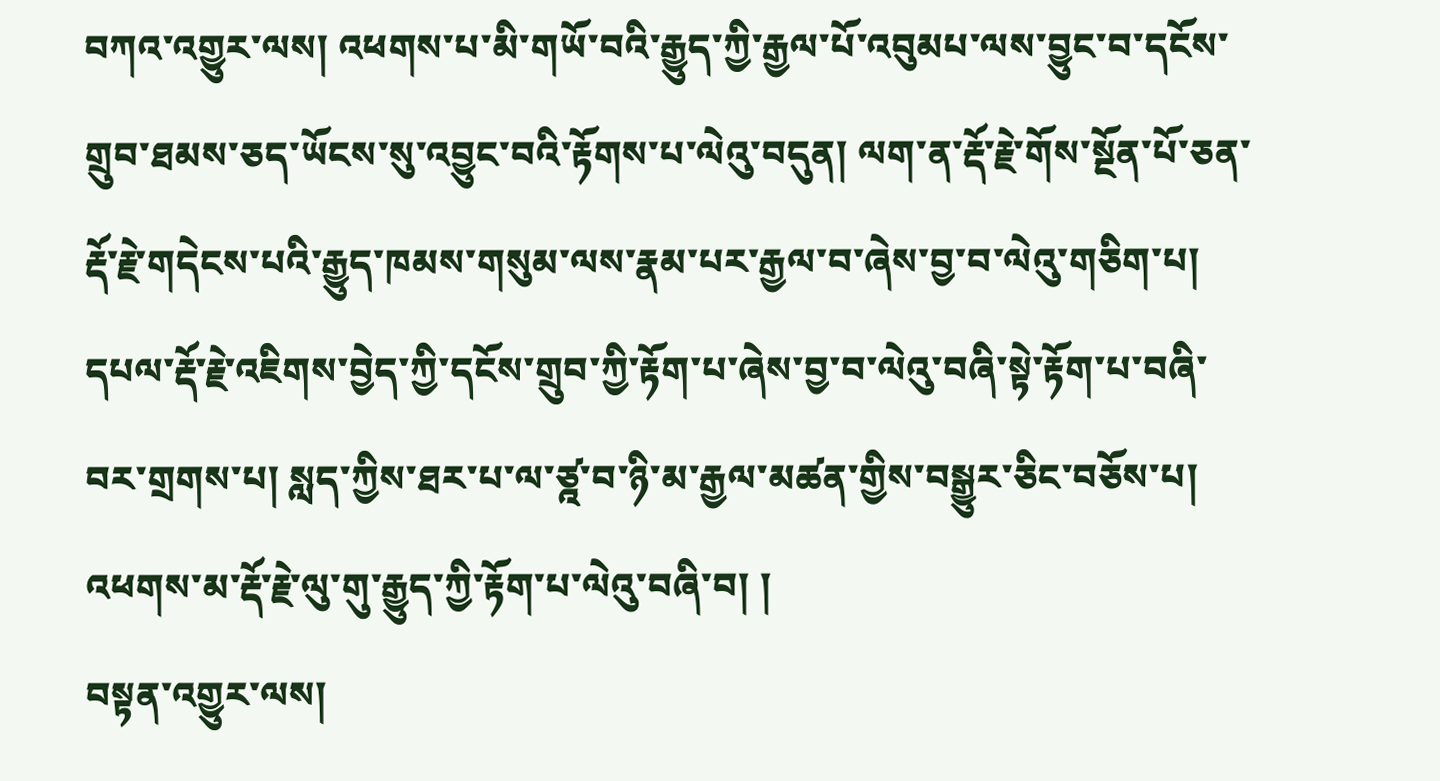བཀའ་འགྱུར་ལས། འཕགས་པ་མི་གཡོ་བའི་རྒྱུད་ཀྱི་རྒྱལ་པོ་འབུམཔ་ལས་བྱུང་བ་དངོས་གྲུབ་ཐམས་ཅད་ཡོངས་སུ་འབྱུང་བའི་རྟོགས་པ་ལེའུ་བདུན། ལག་ན་རྡོ་རྗེ་གོས་སྔོན་པོ་ཅན་རྡོ་རྗེ་གདེངས་པའི་རྒྱུད་ཁམས་གསུམ་ལས་རྣམ་པར་རྒྱལ་བ་ཞེས་བྱ་བ་ལེའུ་གཅིག་པ། དཔལ་རྡོ་རྗེ་འཇིགས་བྱེད་ཀྱི་དངོས་གྲུབ་ཀྱི་རྟོག་པ་ཞེས་བྱ་བ་ལེའུ་བཞི་སྟེ་རྟོག་པ་བཞི་བར་གྲགས་པ། སླད་ཀྱིས་ཐར་པ་ལ་ཙྰ་བ་ཉི་མ་རྒྱལ་མཚན་གྱིས་བསྒྱུར་ཅིང་བཅོས་པ། འཕགས་མ་རྡོ་རྗེ་ལུ་གུ་རྒྱུད་ཀྱི་རྟོག་པ་ལེའུ་བཞི་བ། །
བསྟན་འགྱུར་ལས།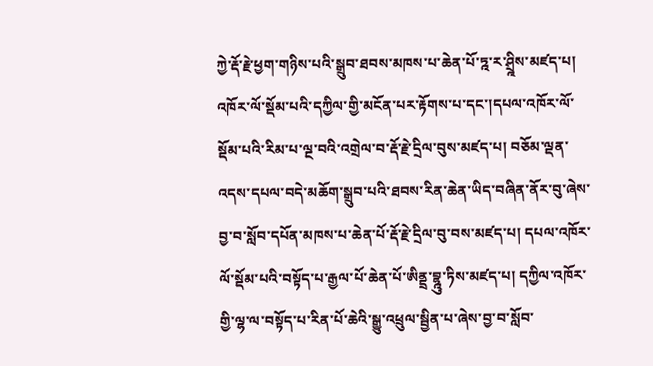ཀྱེ་རྡོ་རྗེ་ཕྱག་གཉིས་པའི་སྒྲུབ་ཐབས་མཁས་པ་ཆེན་པོ་ཏྰ་ར་ཤྲྰིས་མཛད་པ། འཁོར་ལོ་སྡོམ་པའི་དཀྱིལ་གྱི་མངོན་པར་རྟོགས་པ་དང་།དཔལ་འཁོར་ལོ་སྡོམ་པའི་རིམ་པ་ལྔ་བའི་འགྲེལ་བ་རྡོ་རྗེ་དྲིལ་བུས་མཛད་པ། བཅོམ་ལྡན་འདས་དཔལ་བདེ་མཆོག་སྒྲུབ་པའི་ཐབས་རིན་ཆེན་ཡིད་བཞིན་ནོར་བུ་ཞེས་བྱ་བ་སློབ་དཔོན་མཁས་པ་ཆེན་པོ་རྡོ་རྗེ་དྲིལ་བུ་བས་མཛད་པ། དཔལ་འཁོར་ལོ་སྡོམ་པའི་བསྟོད་པ་རྒྱལ་པོ་ཆེན་པོ་ཨིནྡྲ་བྷྰུ་ཏིས་མཛད་པ། དཀྱིལ་འཁོར་གྱི་ལྷ་ལ་བསྟོད་པ་རིན་པོ་ཆེའི་སྒྱུ་འཕྲུལ་སྦྱིན་པ་ཞེས་བྱ་བ་སློབ་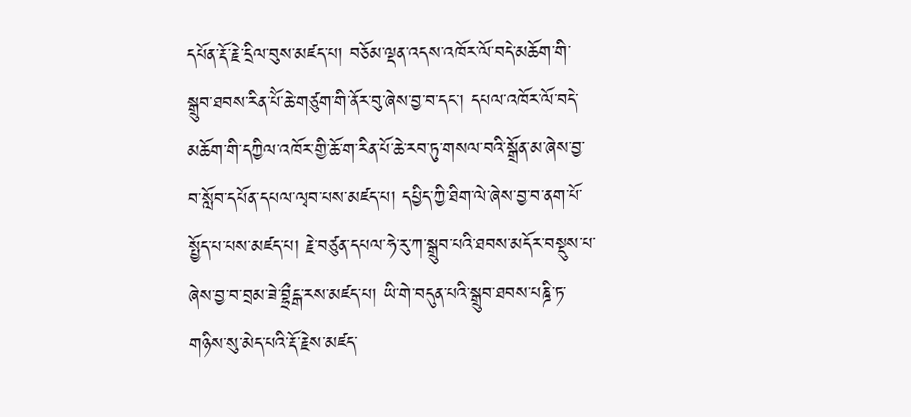དཔོན་རྡོ་རྗེ་དྲིལ་བུས་མཛད་པ། བཅོམ་ལྡན་འདས་འཁོར་ལོ་བདེ་མཆོག་གི་སྒྲུབ་ཐབས་རིན་པོེ་ཆེ་གཙུག་གི་ནོར་བུ་ཞེས་བྱ་བ་དང་། དཔལ་འཁོར་ལོ་བདེ་མཆོག་གི་དཀྱིལ་འཁོར་གྱི་ཆོ་ག་རིན་པོ་ཆེ་རབ་ཏུ་གསལ་བའི་སྒྲོན་མ་ཞེས་བྱ་བ་སློབ་དཔོན་དཔལ་ལྭབ་པས་མཛད་པ། དཔྱིད་ཀྱི་ཐིག་ལེ་ཞེས་བྱ་བ་ནག་པོ་སྤྱོད་པ་པས་མཛད་པ། རྗེ་བཙུན་དཔལ་ཧེ་རུ་ཀ་སྒྲུབ་པའི་ཐབས་མདོར་བསྡུས་པ་ཞེས་བྱ་བ་བྲམ་ཟེ་བྷྲྀངྒ་རས་མཛད་པ། ཡི་གེ་བདུན་པའི་སྒྲུབ་ཐབས་པཎྜི་ཏ་གཉིས་སུ་མེད་པའི་རྡོ་རྗེས་མཛད་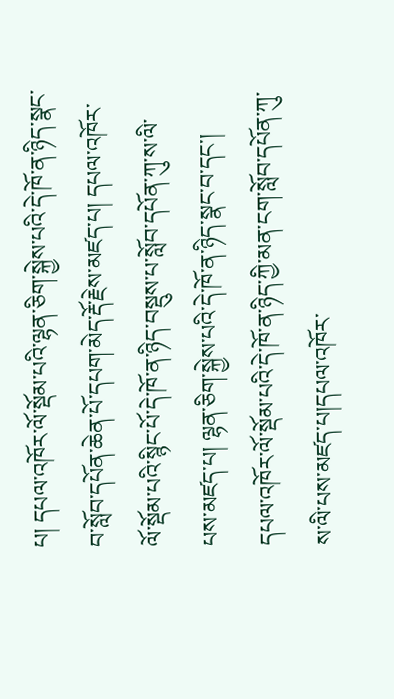པ། དཔལ་འཁོར་ལོ་སྡོམ་པའི་ལྷན་ཅིག་སྐྱེས་པའི་དེ་ཁོ་ན་ཉིད་སྣང་བ་སློབ་དཔོན་ཆེན་པོ་དཔག་མེད་རྡོ་རྗེས་མཛད་པ། དཔལ་འཁོར་ལོ་སྡོམ་པའི་སྙིང་པོ་དེ་ཁོ་ན་ཉིད་བསྡུས་པ་སློབ་དཔོན་ཀུ་ས་ལི་པས་མཛད་པ། ལྷན་ཅིག་སྐྱེས་པའི་དེ་ཁོ་ན་ཉིད་སྣང་བ་དང་། དཔལ་འཁོར་ལོ་སྡོམ་པའི་དེ་ཁོ་ན་ཉིད་ཀྱི་མན་ངག་སློབ་དཔོན་ཀུ་ས་ལི་པས་མཛད་པ།དཔལ་འཁོར་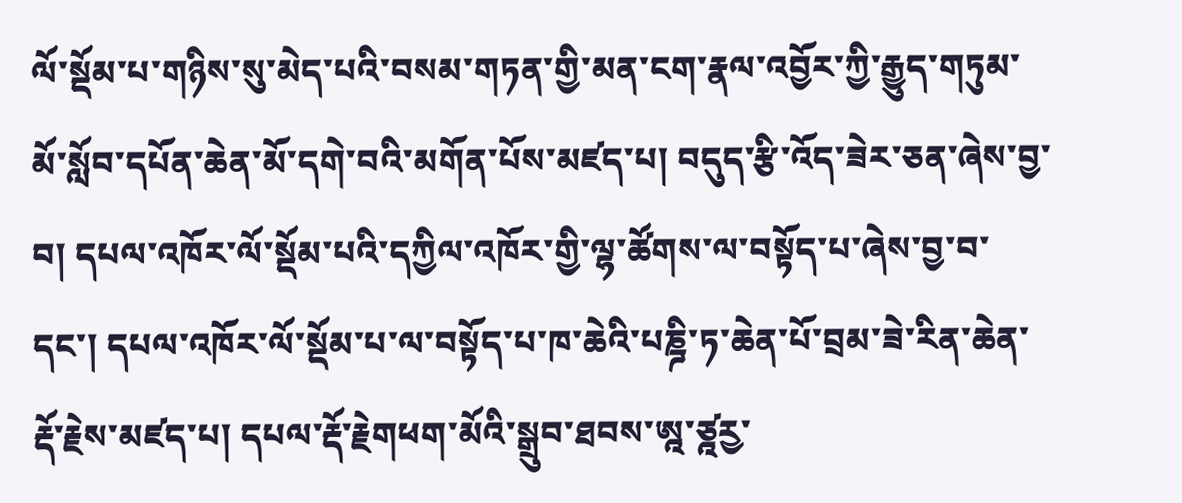ལོ་སྡོམ་པ་གཉིས་སུ་མེད་པའི་བསམ་གཏན་གྱི་མན་ངག་རྣལ་འབྱོར་ཀྱི་རྒྱུད་གཏུམ་མོ་སློབ་དཔོན་ཆེན་མོ་དགེ་བའི་མགོན་པོས་མཛད་པ། བདུད་རྩི་འོད་ཟེར་ཅན་ཞེས་བྱ་བ། དཔལ་འཁོར་ལོ་སྡོམ་པའི་དཀྱིལ་འཁོར་གྱི་ལྷ་ཚོགས་ལ་བསྟོད་པ་ཞེས་བྱ་བ་དང་། དཔལ་འཁོར་ལོ་སྡོམ་པ་ལ་བསྟོད་པ་ཁ་ཆེའི་པཎྜི་ཏ་ཆེན་པོ་བྲམ་ཟེ་རིན་ཆེན་རྡོ་རྗེས་མཛད་པ། དཔལ་རྡོ་རྗེགཕག་མོའི་སྒྲུབ་ཐབས་ཨྰ་ཙྰརྱ་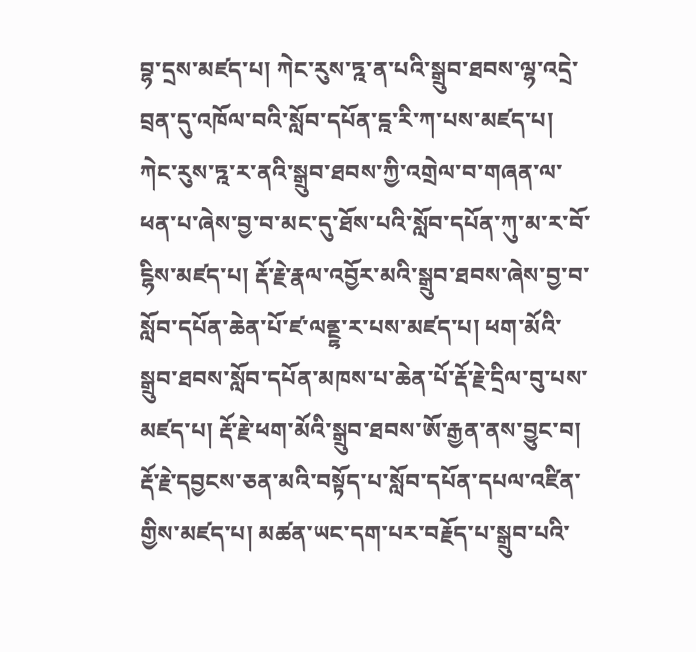བྷ་དྲས་མཛད་པ། ཀེང་རུས་ཏྰ་ན་པའི་སྒྲུབ་ཐབས་ལྷ་འདྲེ་བྲན་དུ་འཁོལ་བའི་སློབ་དཔོན་དྰ་རི་ཀ་པས་མཛད་པ། ཀེང་རུས་ཏྰ་ར་ནའི་སྒྲུབ་ཐབས་ཀྱི་འགྲེལ་བ་གཞན་ལ་ཕན་པ་ཞེས་བྱ་བ་མང་དུ་ཐོས་པའི་སློབ་དཔོན་ཀུ་མ་ར་བོ་ངྷིས་མཛད་པ། རྡོ་རྗེ་རྣལ་འབྱོར་མའི་སྒྲུབ་ཐབས་ཞེས་བྱ་བ་སློབ་དཔོན་ཆེན་པོ་ཛ་ལནྔྷ་ར་པས་མཛད་པ། ཕག་མོའི་སྒྲུབ་ཐབས་སློབ་དཔོན་མཁས་པ་ཆེན་པོ་རྡོ་རྗེ་དྲིལ་བུ་པས་མཛད་པ། རྡོ་རྗེ་ཕག་མོའི་སྒྲུབ་ཐབས་ཨོ་རྒྱན་ནས་བྱུང་བ། རྡོ་རྗེ་དབྱངས་ཅན་མའི་བསྟོད་པ་སློབ་དཔོན་དཔལ་འཛིན་གྱིས་མཛད་པ། མཚན་ཡང་དག་པར་བརྗོད་པ་སྒྲུབ་པའི་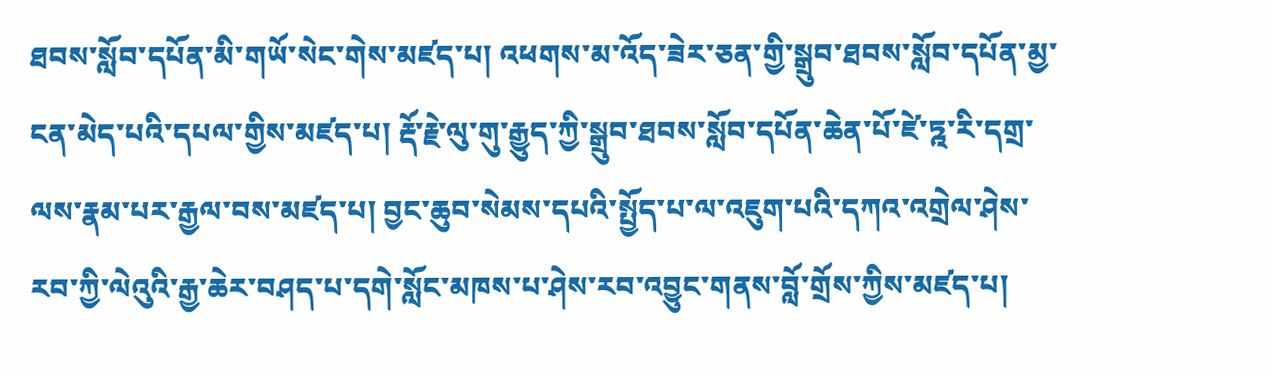ཐབས་སློབ་དཔོན་མི་གཡོ་སེང་གེས་མཛད་པ། འཕགས་མ་འོད་ཟེར་ཅན་གྱི་སྒྲུབ་ཐབས་སློབ་དཔོན་མྱ་ངན་མེད་པའི་དཔལ་གྱིས་མཛད་པ། རྡོ་རྗེ་ལུ་གུ་རྒྱུད་ཀྱི་སྒྲུབ་ཐབས་སློབ་དཔོན་ཆེན་པོ་ཛེ་ཏྰ་རི་དགྲ་ལས་རྣམ་པར་རྒྱལ་བས་མཛད་པ། བྱང་ཆུབ་སེམས་དཔའི་སྤྱོད་པ་ལ་འཇུག་པའི་དཀའ་འགྲེལ་ཤེས་རབ་ཀྱི་ལེའུའི་རྒྱ་ཆེར་བཤད་པ་དགེ་སློང་མཁས་པ་ཤེས་རབ་འབྱུང་གནས་བློ་གྲོས་ཀྱིས་མཛད་པ།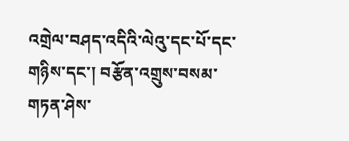འགྲེལ་བཤད་འདིའི་ལེའུ་དང་པོ་དང་གཉིས་དང་། བརྩོན་འགྲུས་བསམ་གཏན་ཤེས་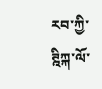རབ་ཀྱི་ཊྰིཀྐ་ལོ་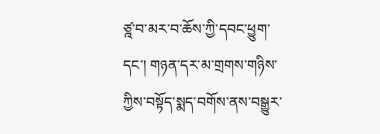ཙྰ་བ་མར་བ་ཆོས་ཀྱི་དབང་ཕྱུག་དང་། གཉན་དར་མ་གྲགས་གཉིས་ཀྱིས་བསྟོད་སྨད་བགོས་ནས་བསྒྱུར་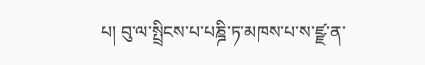པ། བུ་ལ་སྤྲིངས་པ་པཎྜི་ཏ་མཁས་པ་ས་ཛྫ་ན་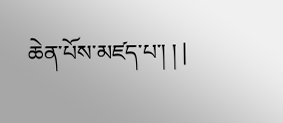ཆེན་པོས་མཛད་པ་། ། |